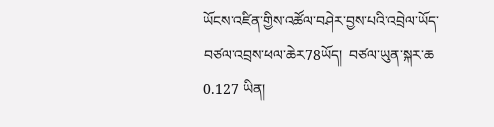ཡོངས་འཛིན་གྱིས་འཚོལ་བཤེར་བྱས་པའི་འབྲེལ་ཡོད་བཙལ་འབྲས་ཕལ་ཆེར78ཡོད།  བཙལ་ཡུན་སྐར་ཆ 0.127 ཡིན།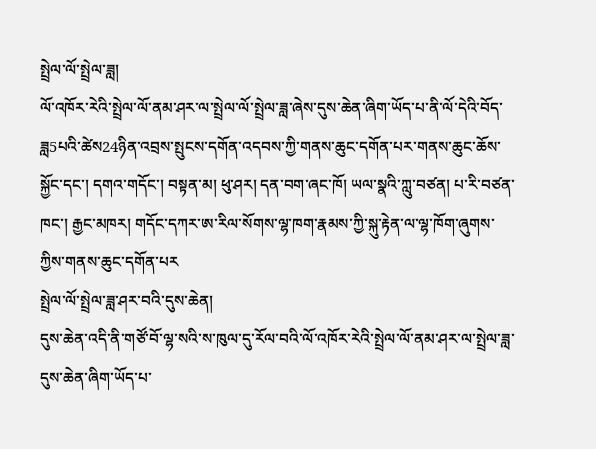སྤྲེལ་ལོ་སྤྲེལ་ཟླ།
ལོ་འཁོར་རེའི་སྤྲེལ་ལོ་ནམ་ཤར་ལ་སྤྲེལ་ལོ་སྤྲེལ་ཟླ་ཞེས་དུས་ཆེན་ཞིག་ཡོད་པ་ནི་ལོ་དེའི་བོད་ཟླ5པའི་ཚེས24ཉིན་འབྲས་སྤུངས་དགོན་འདབས་ཀྱི་གནས་ཆུང་དགོན་པར་གནས་ཆུང་ཆོས་སྐྱོང་དང་། དགའ་གདོང་། བསྟན་མ། ཕུ་ཤར། དན་བག་ཞང་ཁོ། ཡལ་སྣའི་ཀླུ་བཙན། པ་རི་བཙན་ཁང་། རྒྱང་མཁར། གདོང་དཀར་ཨ་རིལ་སོགས་ལྷ་ཁག་རྣམས་ཀྱི་སྐུ་རྟེན་ལ་ལྷ་ཁོག་ཞུགས་ཀྱིས་གནས་ཆུང་དགོན་པར
སྤྲེལ་ལོ་སྤྲེལ་ཟླ་ཤར་བའི་དུས་ཆེན།
དུས་ཆེན་འདི་ནི་གཙོ་བོ་ལྷ་སའི་ས་ཁུལ་དུ་རོལ་བའི་ལོ་འཁོར་རེའི་སྤྲེལ་ལོ་ནམ་ཤར་ལ་སྤྲེལ་ཟླ་དུས་ཆེན་ཞིག་ཡོད་པ་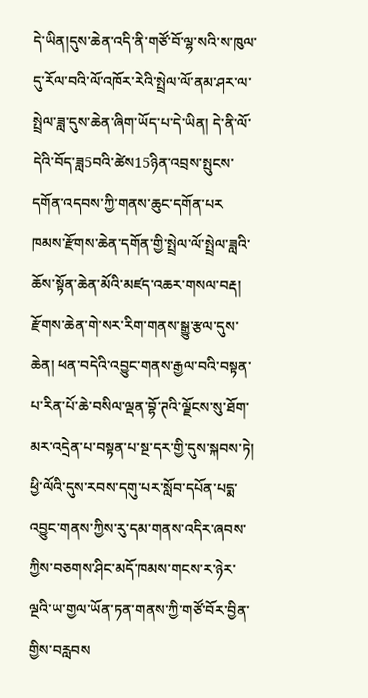དེ་ཡིན།དུས་ཆེན་འདི་ནི་གཙོ་བོ་ལྷ་སའི་ས་ཁུལ་དུ་རོལ་བའི་ལོ་འཁོར་རེའི་སྤྲེལ་ལོ་ནམ་ཤར་ལ་སྤྲེལ་ཟླ་དུས་ཆེན་ཞིག་ཡོད་པ་དེ་ཡིན། དེ་ནི་ལོ་དེའི་བོད་ཟླ5བའི་ཚེས15ཉིན་འབྲས་སྤུངས་དགོན་འདབས་ཀྱི་གནས་ཆུང་དགོན་པར
ཁམས་རྫོགས་ཆེན་དགོན་གྱི་སྤྲེལ་ལོ་སྤྲེལ་ཟླའི་ཆོས་སྟོན་ཆེན་མོའི་མཛད་འཆར་གསལ་བརྡ།
རྫོགས་ཆེན་གེ་སར་རིག་གནས་སྒྱུ་རྩལ་དུས་ཆེན། ཕན་བདེའི་འབྱུང་གནས་རྒྱལ་བའི་བསྟན་པ་རིན་པོ་ཆེ་བསིལ་ལྡན་བྷོ་ཊའི་ལྗོངས་སུ་ཐོག་མར་འདྲེན་པ་བསྟན་པ་སྔ་དར་གྱི་དུས་སྐབས་ཏེ། ཕྱི་ལོའི་དུས་རབས་དགུ་པར་སློབ་དཔོན་པདྨ་འབྱུང་གནས་ཀྱིས་རུ་དམ་གནས་འདིར་ཞབས་ཀྱིས་བཅགས་ཤིང་མདོ་ཁམས་གངས་ར་ཉེར་ལྔའི་ཡ་གྱལ་ཡོན་ཏན་གནས་ཀྱི་གཙོ་བོར་བྱིན་གྱིས་བརླབས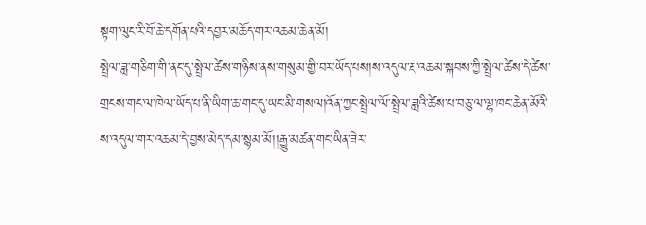སྟག་ལུང་རི་བོ་ཆེ་དགོན་པའི་དབྱར་མཆོད་གར་འཆམ་ཆེན་མོ།
སྤྲེལ་ཟླ་གཅིག་གི་ནང་དུ་སྤྲེལ་ཚེས་གཉིས་ནས་གསུམ་གྱི་བར་ཡོད་པས།ས་འདུལ་རྔ་འཆམ་སྐབས་ཀྱི་སྤྲེལ་ཚེས་དེ་ཚེས་གྲངས་གང་ལ་ཁེལ་ཡོད་པ་ནི་ཡིག་ཆ་གང་དུ་ཡང་མི་གསལ།འོན་ཀྱང་སྤྲེལ་ལོ་སྤྲེལ་ཟླའི་ཚེས་པ་བཅུ་ལ་ལྷ་ཁང་ཆེན་མོའི་ས་འདུལ་གར་འཆམ་དེ་བྱས་མེད་དམ་སྙམ་མོ།།རྒྱུ་མཚན་གང་ཡིན་ཟེར་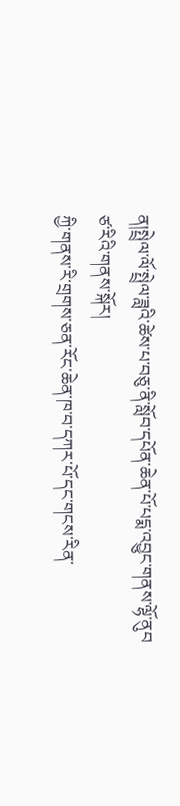ན།སྤྲེལ་ལོ་སྤྲེལ་ཟླའི་ཚེས་པ་བཅུ་ནི་སློབ་དཔོན་ཆེན་པོ་པདྨ་འབྱུང་གནས་ལྷོ་ནུབ
ཙ་རིའི་གནས་སྐོར།
ཀྱི་གནས་རི་གྲགས་ཅན་རོང་ཆེན་ཁ་བ་དཀར་པོ་དང་གངས་རིན་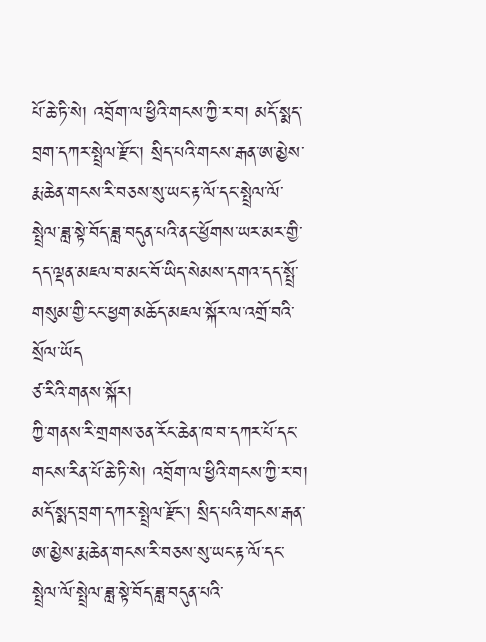པོ་ཆེ་ཏི་སེ། འབྲོག་ལ་ཕྱིའི་གངས་ཀྱི་ར་བ། མདོ་སྨད་བྲག་དཀར་སྤྲེལ་རྫོང་། སྲིད་པའི་གངས་རྒན་ཨ་མྱེས་རྨ་ཆེན་གངས་རི་བཅས་སུ་ཡང་རྟ་ལོ་དང་སྤྲེལ་ལོ་སྤྲེལ་ཟླ་སྟེ་བོད་ཟླ་བདུན་པའི་ནང་ཕྱོགས་ཡར་མར་གྱི་དད་ལྡན་མཇལ་བ་མང་བོ་ཡིད་སེམས་དགའ་དད་སྤྲོ་གསུམ་གྱི་ངང་ཕྱག་མཆོད་མཇལ་སྐོར་ལ་འགྲོ་བའི་སྲོལ་ཡོད
ཙ་རིའི་གནས་སྐོར།
ཀྱི་གནས་རི་གྲགས་ཅན་རོང་ཆེན་ཁ་བ་དཀར་པོ་དང་གངས་རིན་པོ་ཆེ་ཏི་སེ། འབྲོག་ལ་ཕྱིའི་གངས་ཀྱི་ར་བ། མདོ་སྨད་བྲག་དཀར་སྤྲེལ་རྫོང་། སྲིད་པའི་གངས་རྒན་ཨ་མྱེས་རྨ་ཆེན་གངས་རི་བཅས་སུ་ཡང་རྟ་ལོ་དང་སྤྲེལ་ལོ་སྤྲེལ་ཟླ་སྟེ་བོད་ཟླ་བདུན་པའི་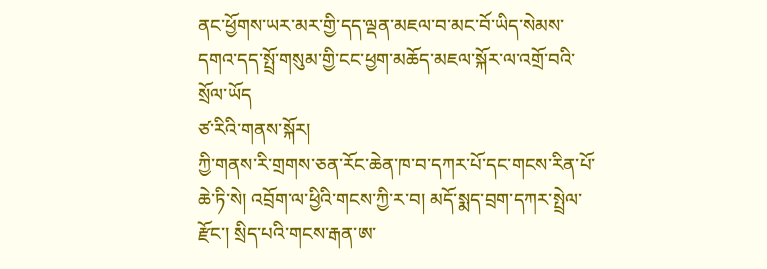ནང་ཕྱོགས་ཡར་མར་གྱི་དད་ལྡན་མཇལ་བ་མང་བོ་ཡིད་སེམས་དགའ་དད་སྤྲོ་གསུམ་གྱི་ངང་ཕྱག་མཆོད་མཇལ་སྐོར་ལ་འགྲོ་བའི་སྲོལ་ཡོད
ཙ་རིའི་གནས་སྐོར།
ཀྱི་གནས་རི་གྲགས་ཅན་རོང་ཆེན་ཁ་བ་དཀར་པོ་དང་གངས་རིན་པོ་ཆེ་ཏི་སེ། འབྲོག་ལ་ཕྱིའི་གངས་ཀྱི་ར་བ། མདོ་སྨད་བྲག་དཀར་སྤྲེལ་རྫོང་། སྲིད་པའི་གངས་རྒན་ཨ་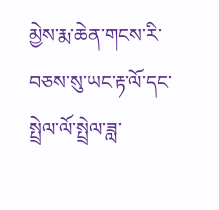མྱེས་རྨ་ཆེན་གངས་རི་བཅས་སུ་ཡང་རྟ་ལོ་དང་སྤྲེལ་ལོ་སྤྲེལ་ཟླ་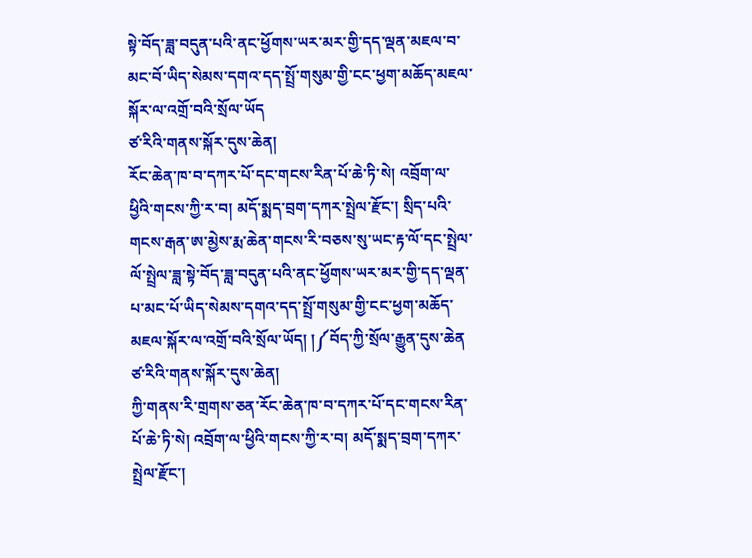སྟེ་བོད་ཟླ་བདུན་པའི་ནང་ཕྱོགས་ཡར་མར་གྱི་དད་ལྡན་མཇལ་བ་མང་བོ་ཡིད་སེམས་དགའ་དད་སྤྲོ་གསུམ་གྱི་ངང་ཕྱག་མཆོད་མཇལ་སྐོར་ལ་འགྲོ་བའི་སྲོལ་ཡོད
ཙ་རིའི་གནས་སྐོར་དུས་ཆེན།
རོང་ཆེན་ཁ་བ་དཀར་པོ་དང་གངས་རིན་པོ་ཆེ་ཏི་སེ། འབྲོག་ལ་ཕྱིའི་གངས་ཀྱི་ར་བ། མདོ་སྨད་བྲག་དཀར་སྤྲེལ་རྫོང་། སྲིད་པའི་གངས་རྒན་ཨ་མྱེས་རྨ་ཆེན་གངས་རི་བཅས་སུ་ཡང་རྟ་ལོ་དང་སྤྲེལ་ལོ་སྤྲེལ་ཟླ་སྟེ་བོད་ཟླ་བདུན་པའི་ནང་ཕྱོགས་ཡར་མར་གྱི་དད་ལྡན་པ་མང་པོ་ཡིད་སེམས་དགའ་དད་སྤྲོ་གསུམ་གྱི་ངང་ཕྱག་མཆོད་མཇལ་སྐོར་ལ་འགྲོ་བའི་སྲོལ་ཡོད། །༼བོད་ཀྱི་སྲོལ་རྒྱུན་དུས་ཆེན
ཙ་རིའི་གནས་སྐོར་དུས་ཆེན།
ཀྱི་གནས་རི་གྲགས་ཅན་རོང་ཆེན་ཁ་བ་དཀར་པོ་དང་གངས་རིན་པོ་ཆེ་ཏི་སེ། འབྲོག་ལ་ཕྱིའི་གངས་ཀྱི་ར་བ། མདོ་སྨད་བྲག་དཀར་སྤྲེལ་རྫོང་།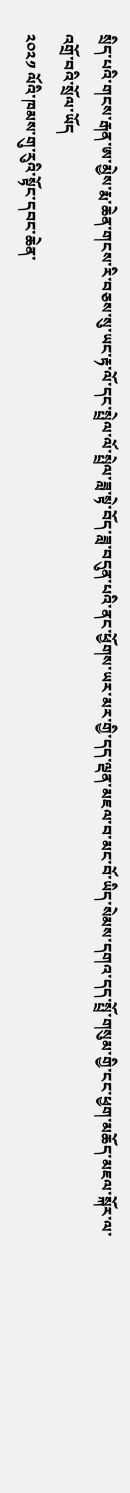སྲིད་པའི་གངས་རྒན་ཨ་མྱེས་རྨ་ཆེན་གངས་རི་བཅས་སུ་ཡང་རྟ་ལོ་དང་སྤྲེལ་ལོ་སྤྲེལ་ཟླ་སྟེ་བོད་ཟླ་བདུན་པའི་ནང་ཕྱོགས་ཡར་མར་གྱི་དད་ལྡན་མཇལ་བ་མང་བོ་ཡིད་སེམས་དགའ་དད་སྤྲོ་གསུམ་གྱི་ངང་ཕྱག་མཆོད་མཇལ་སྐོར་ལ་འགྲོ་བའི་སྲོལ་ཡོད
༢༠༢༡ ལོའི་ཁམས་གུ་རུའི་སྟོང་དབང་ཆེན་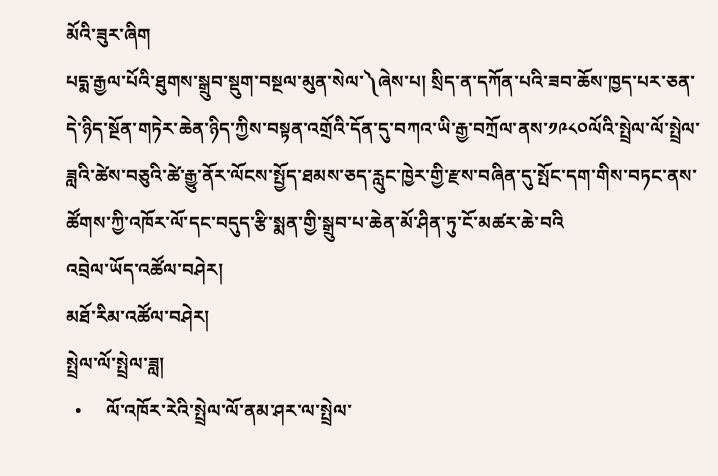མོའི་ཟུར་ཞིག
པདྨ་རྒྱལ་པོའི་ཐུགས་སྒྲུབ་སྡུག་བསྔལ་མུན་སེལ་༽ཞེས་པ། སྲིད་ན་དཀོན་པའི་ཟབ་ཆོས་ཁྱད་པར་ཅན་དེ་ཉིད་སྔོན་གཏེར་ཆེན་ཉིད་ཀྱིས་བསྟན་འགྲོའི་དོན་དུ་བཀའ་ཡི་རྒྱ་བཀྲོལ་ནས་༡༩༨༠ལོའི་སྤྲེལ་ལོ་སྤྲེལ་ཟླའི་ཚེས་བཅུའི་ཚེ་རྒྱུ་ནོར་ལོངས་སྤྱོད་ཐམས་ཅད་རླུང་ཁྱེར་གྱི་རྫས་བཞིན་དུ་སྤོང་དག་གིས་བཏང་ནས་ཚོགས་ཀྱི་འཁོར་ལོ་དང་བདུད་རྩི་སྨན་གྱི་སྒྲུབ་པ་ཆེན་མོ་ཤིན་ཏུ་ངོ་མཚར་ཆེ་བའི
འབྲེལ་ཡོད་འཚོལ་བཤེར།
མཐོ་རིམ་འཚོལ་བཤེར།
སྤྲེལ་ལོ་སྤྲེལ་ཟླ།
  •     ལོ་འཁོར་རེའི་སྤྲེལ་ལོ་ནམ་ཤར་ལ་སྤྲེལ་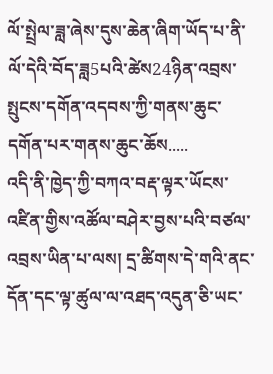ལོ་སྤྲེལ་ཟླ་ཞེས་དུས་ཆེན་ཞིག་ཡོད་པ་ནི་ལོ་དེའི་བོད་ཟླ5པའི་ཚེས24ཉིན་འབྲས་སྤུངས་དགོན་འདབས་ཀྱི་གནས་ཆུང་དགོན་པར་གནས་ཆུང་ཆོས.....
འདི་ནི་ཁྱེད་ཀྱི་བཀའ་བརྡ་ལྟར་ཡོངས་འཛིན་གྱིས་འཚོལ་བཤེར་བྱས་པའི་བཙལ་འབྲས་ཡིན་པ་ལས། དྲ་ཚིགས་དེ་གའི་ནང་དོན་དང་ལྟ་ཚུལ་ལ་འཐད་འདུན་ཅི་ཡང་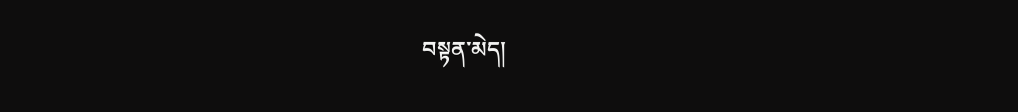བསྟན་མེད།